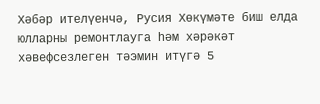Хәбәр ителүенчә, Русия Хөкүмәте биш елда юлларны ремонтлауга һәм хәрәкәт хәвефсезлеген тәэмин итүгә 5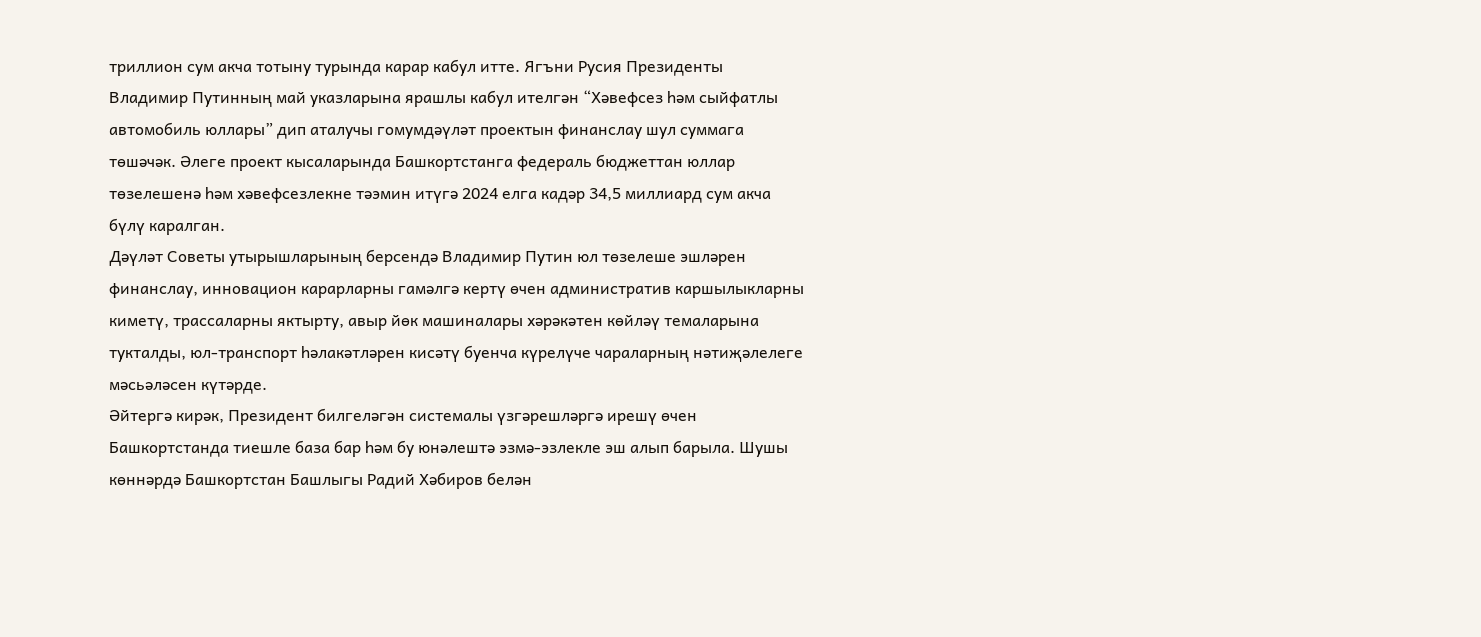триллион сум акча тотыну турында карар кабул итте. Ягъни Русия Президенты Владимир Путинның май указларына ярашлы кабул ителгән “Хәвефсез һәм сыйфатлы автомобиль юллары” дип аталучы гомумдәүләт проектын финанслау шул суммага төшәчәк. Әлеге проект кысаларында Башкортстанга федераль бюджеттан юллар төзелешенә һәм хәвефсезлекне тәэмин итүгә 2024 елга кадәр 34,5 миллиард сум акча бүлү каралган.
Дәүләт Советы утырышларының берсендә Владимир Путин юл төзелеше эшләрен финанслау, инновацион карарларны гамәлгә кертү өчен административ каршылыкларны киметү, трассаларны яктырту, авыр йөк машиналары хәрәкәтен көйләү темаларына тукталды, юл-транспорт һәлакәтләрен кисәтү буенча күрелүче чараларның нәтиҗәлелеге мәсьәләсен күтәрде.
Әйтергә кирәк, Президент билгеләгән системалы үзгәрешләргә ирешү өчен Башкортстанда тиешле база бар һәм бу юнәлештә эзмә-эзлекле эш алып барыла. Шушы көннәрдә Башкортстан Башлыгы Радий Хәбиров белән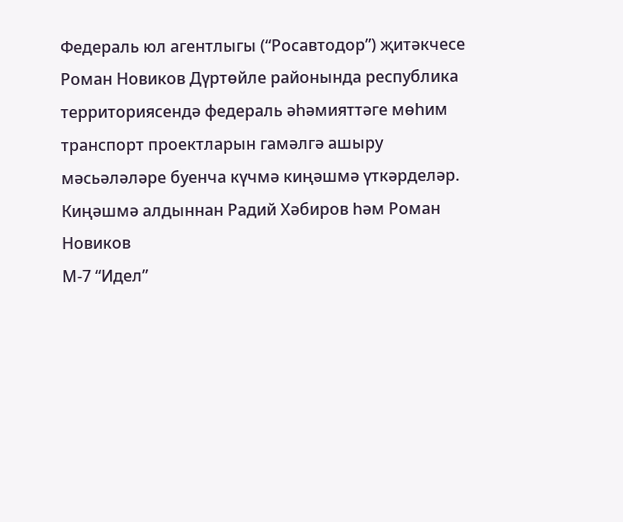Федераль юл агентлыгы (“Росавтодор”) җитәкчесе Роман Новиков Дүртөйле районында республика территориясендә федераль әһәмияттәге мөһим транспорт проектларын гамәлгә ашыру мәсьәләләре буенча күчмә киңәшмә үткәрделәр.
Киңәшмә алдыннан Радий Хәбиров һәм Роман Новиков
М-7 “Идел”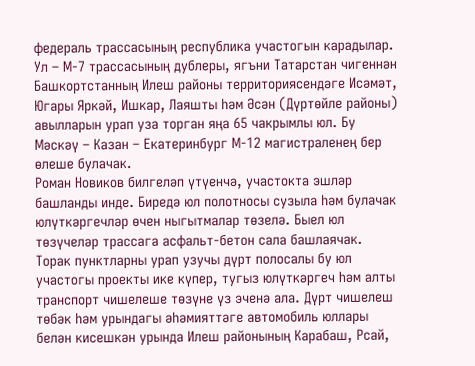федераль трассасының республика участогын карадылар. Ул – М-7 трассасының дублеры, ягъни Татарстан чигеннән Башкортстанның Илеш районы территориясендәге Исәмәт, Югары Яркәй, Ишкар, Лаяшты һәм Әсән (Дүртөйле районы) авылларын урап уза торган яңа 65 чакрымлы юл. Бу Мәскәү – Казан – Екатеринбург М-12 магистраленең бер өлеше булачак.
Роман Новиков билгеләп үтүенчә, участокта эшләр башланды инде. Биредә юл полотносы сузыла һәм булачак юлүткәргечләр өчен ныгытмалар төзелә. Быел юл төзүчеләр трассага асфальт-бетон сала башлаячак. Торак пунктларны урап узучы дүрт полосалы бу юл участогы проекты ике күпер, тугыз юлүткәргеч һәм алты транспорт чишелеше төзүне үз эченә ала. Дүрт чишелеш төбәк һәм урындагы әһәмияттәге автомобиль юллары белән кисешкән урында Илеш районының Карабаш, Рсай,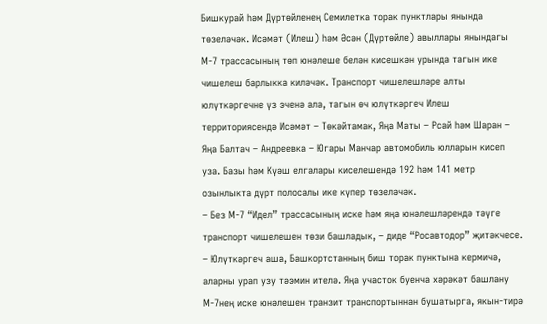Бишкурай һәм Дүртөйленең Семилетка торак пунктлары янында төзеләчәк. Исәмәт (Илеш) һәм Әсән (Дүртөйле) авыллары янындагы М-7 трассасының төп юнәлеше белән кисешкән урында тагын ике чишелеш барлыкка киләчәк. Транспорт чишелешләре алты юлүткәргечне үз эченә ала, тагын өч юлүткәргеч Илеш территориясендә Исәмәт – Төкәйтамак, Яңа Маты – Рсай һәм Шаран – Яңа Балтач – Андреевка – Югары Манчар автомобиль юлларын кисеп уза. Базы һәм Күәш елгалары киселешендә 192 һәм 141 метр озынлыкта дүрт полосалы ике күпер төзеләчәк.
– Без М-7 “Идел” трассасының иске һәм яңа юнәлешләрендә тәүге транспорт чишелешен төзи башладык, – диде “Росавтодор” җитәкчесе. – Юлүткәргеч аша, Башкортстанның биш торак пунктына кермичә, аларны урап узу тәэмин ителә. Яңа участок буенча хәрәкәт башлану М-7нең иске юнәлешен транзит транспортыннан бушатырга, якын-тирә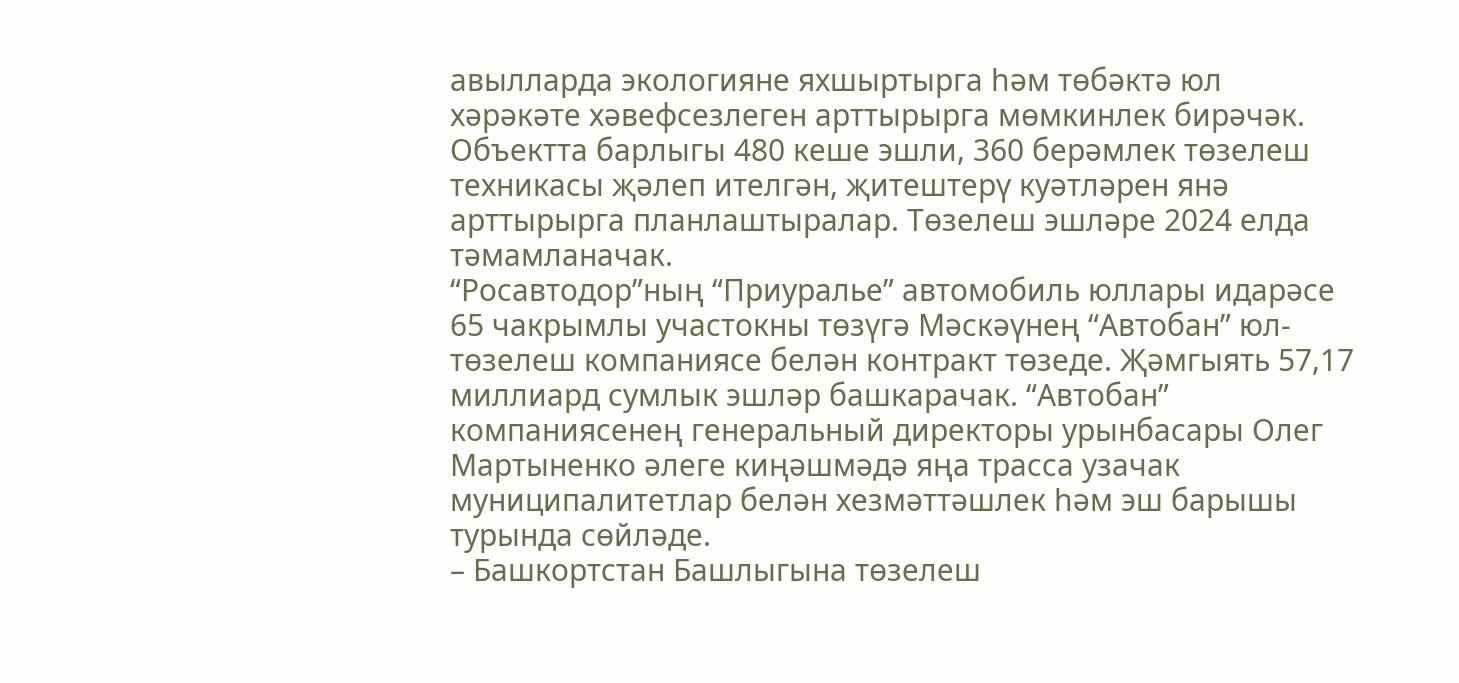авылларда экологияне яхшыртырга һәм төбәктә юл хәрәкәте хәвефсезлеген арттырырга мөмкинлек бирәчәк. Объектта барлыгы 480 кеше эшли, 360 берәмлек төзелеш техникасы җәлеп ителгән, җитештерү куәтләрен янә арттырырга планлаштыралар. Төзелеш эшләре 2024 елда тәмамланачак.
“Росавтодор”ның “Приуралье” автомобиль юллары идарәсе 65 чакрымлы участокны төзүгә Мәскәүнең “Автобан” юл-төзелеш компаниясе белән контракт төзеде. Җәмгыять 57,17 миллиард сумлык эшләр башкарачак. “Автобан” компаниясенең генеральный директоры урынбасары Олег Мартыненко әлеге киңәшмәдә яңа трасса узачак муниципалитетлар белән хезмәттәшлек һәм эш барышы турында сөйләде.
– Башкортстан Башлыгына төзелеш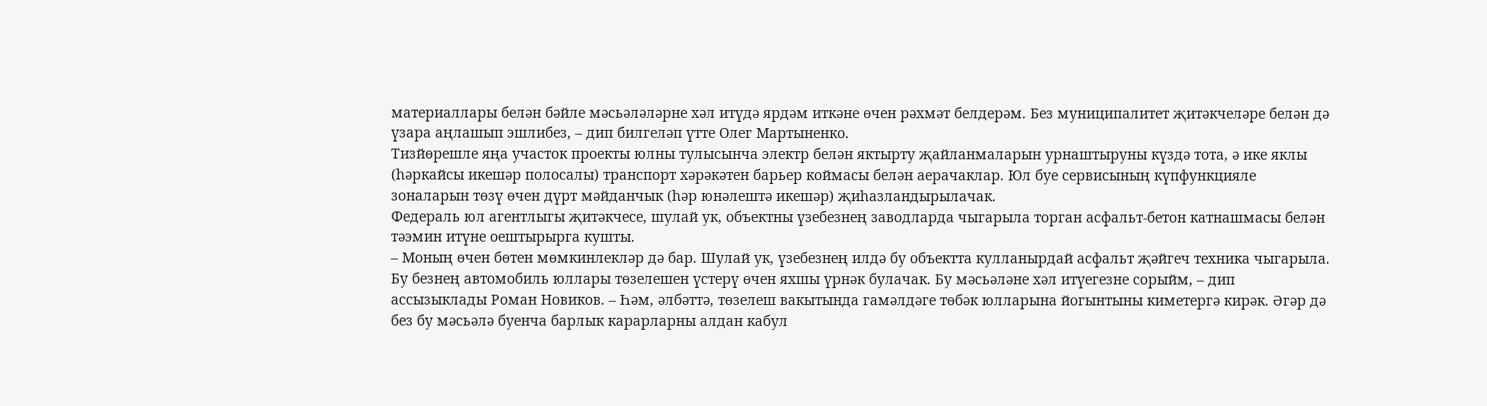материаллары белән бәйле мәсьәләләрне хәл итүдә ярдәм иткәне өчен рәхмәт белдерәм. Без муниципалитет җитәкчеләре белән дә үзара аңлашып эшлибез, – дип билгеләп үтте Олег Мартыненко.
Тизйөрешле яңа участок проекты юлны тулысынча электр белән яктырту җайланмаларын урнаштыруны күздә тота, ә ике яклы (һәркайсы икешәр полосалы) транспорт хәрәкәтен барьер коймасы белән аерачаклар. Юл буе сервисының күпфункцияле зоналарын төзү өчен дүрт мәйданчык (һәр юнәлештә икешәр) җиһазландырылачак.
Федераль юл агентлыгы җитәкчесе, шулай ук, объектны үзебезнең заводларда чыгарыла торган асфальт-бетон катнашмасы белән тәэмин итүне оештырырга кушты.
– Моның өчен бөтен мөмкинлекләр дә бар. Шулай ук, үзебезнең илдә бу объектта кулланырдай асфальт җәйгеч техника чыгарыла. Бу безнең автомобиль юллары төзелешен үстерү өчен яхшы үрнәк булачак. Бу мәсьәләне хәл итүегезне сорыйм, – дип ассызыклады Роман Новиков. – Һәм, әлбәттә, төзелеш вакытында гамәлдәге төбәк юлларына йогынтыны киметергә кирәк. Әгәр дә без бу мәсьәлә буенча барлык карарларны алдан кабул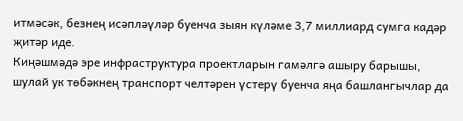итмәсәк, безнең исәпләүләр буенча зыян күләме 3,7 миллиард сумга кадәр җитәр иде.
Киңәшмәдә эре инфраструктура проектларын гамәлгә ашыру барышы, шулай ук төбәкнең транспорт челтәрен үстерү буенча яңа башлангычлар да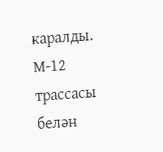каралды. М-12 трассасы белән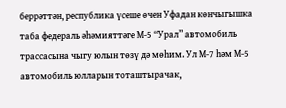беррәттән, республика үсеше өчен Уфадан көнчыгышка таба федераль әһәмияттәге М-5 “Урал” автомобиль трассасына чыгу юлын төзү дә мөһим. Ул М-7 һәм М-5 автомобиль юлларын тоташтырачак,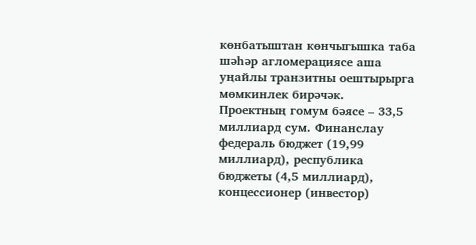көнбатыштан көнчыгышка таба шәһәр агломерациясе аша уңайлы транзитны оештырырга мөмкинлек бирәчәк.
Проектның гомум бәясе – 33,5 миллиард сум. Финанслау федераль бюджет (19,99 миллиард), республика бюджеты (4,5 миллиард), концессионер (инвестор)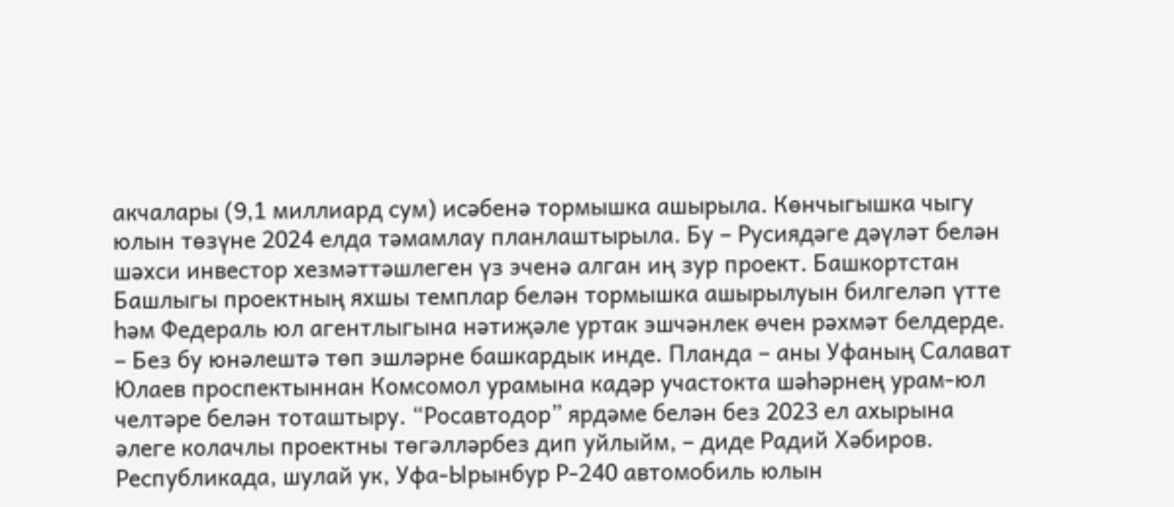акчалары (9,1 миллиард сум) исәбенә тормышка ашырыла. Көнчыгышка чыгу юлын төзүне 2024 елда тәмамлау планлаштырыла. Бу – Русиядәге дәүләт белән шәхси инвестор хезмәттәшлеген үз эченә алган иң зур проект. Башкортстан Башлыгы проектның яхшы темплар белән тормышка ашырылуын билгеләп үтте һәм Федераль юл агентлыгына нәтиҗәле уртак эшчәнлек өчен рәхмәт белдерде.
– Без бу юнәлештә төп эшләрне башкардык инде. Планда – аны Уфаның Салават Юлаев проспектыннан Комсомол урамына кадәр участокта шәһәрнең урам-юл челтәре белән тоташтыру. “Росавтодор” ярдәме белән без 2023 ел ахырына әлеге колачлы проектны төгәлләрбез дип уйлыйм, – диде Радий Хәбиров.
Республикада, шулай ук, Уфа-Ырынбур Р-240 автомобиль юлын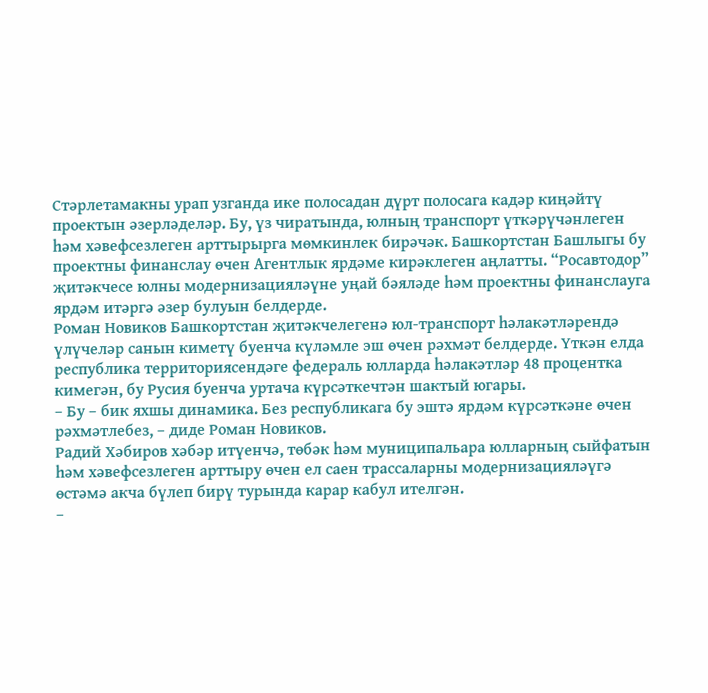Стәрлетамакны урап узганда ике полосадан дүрт полосага кадәр киңәйтү проектын әзерләделәр. Бу, үз чиратында, юлның транспорт үткәрүчәнлеген һәм хәвефсезлеген арттырырга мөмкинлек бирәчәк. Башкортстан Башлыгы бу проектны финанслау өчен Агентлык ярдәме кирәклеген аңлатты. “Росавтодор” җитәкчесе юлны модернизацияләүне уңай бәяләде һәм проектны финанслауга ярдәм итәргә әзер булуын белдерде.
Роман Новиков Башкортстан җитәкчелегенә юл-транспорт һәлакәтләрендә үлүчеләр санын киметү буенча күләмле эш өчен рәхмәт белдерде. Үткән елда республика территориясендәге федераль юлларда һәлакәтләр 48 процентка кимегән, бу Русия буенча уртача күрсәткечтән шактый югары.
– Бу – бик яхшы динамика. Без республикага бу эштә ярдәм күрсәткәне өчен рәхмәтлебез, – диде Роман Новиков.
Радий Хәбиров хәбәр итүенчә, төбәк һәм муниципальара юлларның сыйфатын һәм хәвефсезлеген арттыру өчен ел саен трассаларны модернизацияләүгә өстәмә акча бүлеп бирү турында карар кабул ителгән.
–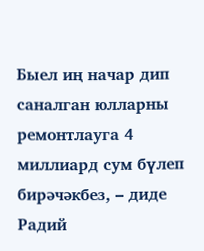Быел иң начар дип саналган юлларны ремонтлауга 4 миллиард сум бүлеп бирәчәкбез, – диде Радий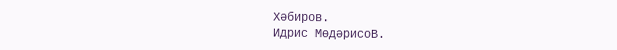Хәбиров.
Идрис МөдәрисоВ.